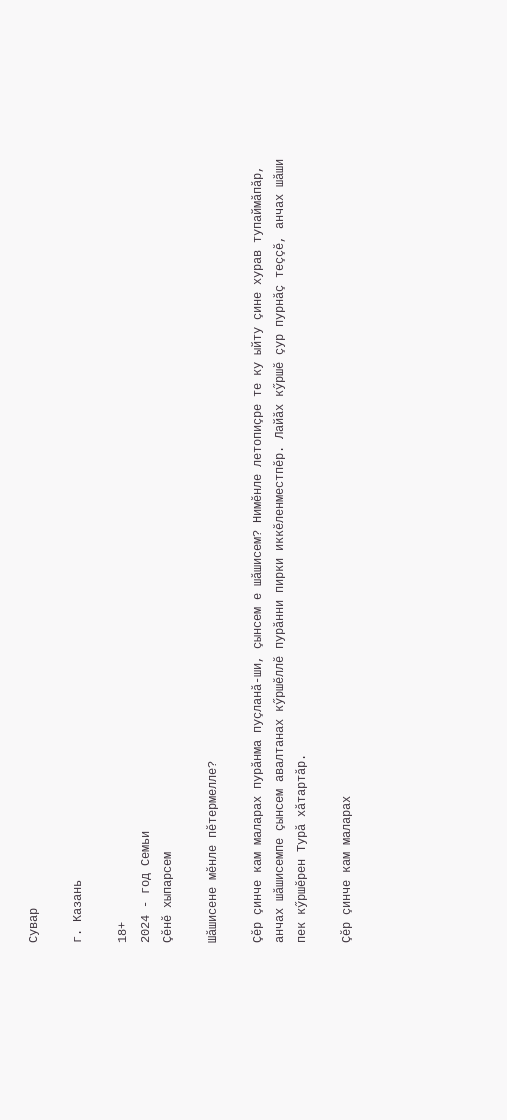Сувар

г. Казань

18+
2024 - год Семьи
Çӗнӗ хыпарсем

Шăшисене мӗнле пӗтермелле?

Çӗр çинче кам маларах пурăнма пуçланă-ши, çынсем е шăшисем? Нимӗнле летопиçре те ку ыйту çине хурав тупаймăпăр, анчах шăшисемпе çынсем авалтанах кӳршӗллӗ пурăнни пирки иккӗленместпӗр. Лайăх кӳршӗ çур пурнăç теççӗ, анчах шăши пек кӳршӗрен Турă хăтартăр.

Çӗр çинче кам маларах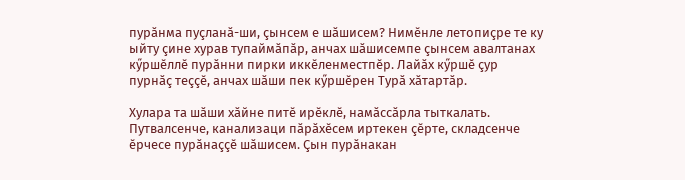пурăнма пуçланă-ши, çынсем е шăшисем? Нимӗнле летопиçре те ку ыйту çине хурав тупаймăпăр, анчах шăшисемпе çынсем авалтанах кӳршӗллӗ пурăнни пирки иккӗленместпӗр. Лайăх кӳршӗ çур пурнăç теççӗ, анчах шăши пек кӳршӗрен Турă хăтартăр.

Хулара та шăши хăйне питӗ ирӗклӗ, намăссăрла тыткалать. Путвалсенче, канализаци пăрăхӗсем иртекен çӗрте, складсенче ӗрчесе пурăнаççӗ шăшисем. Çын пурăнакан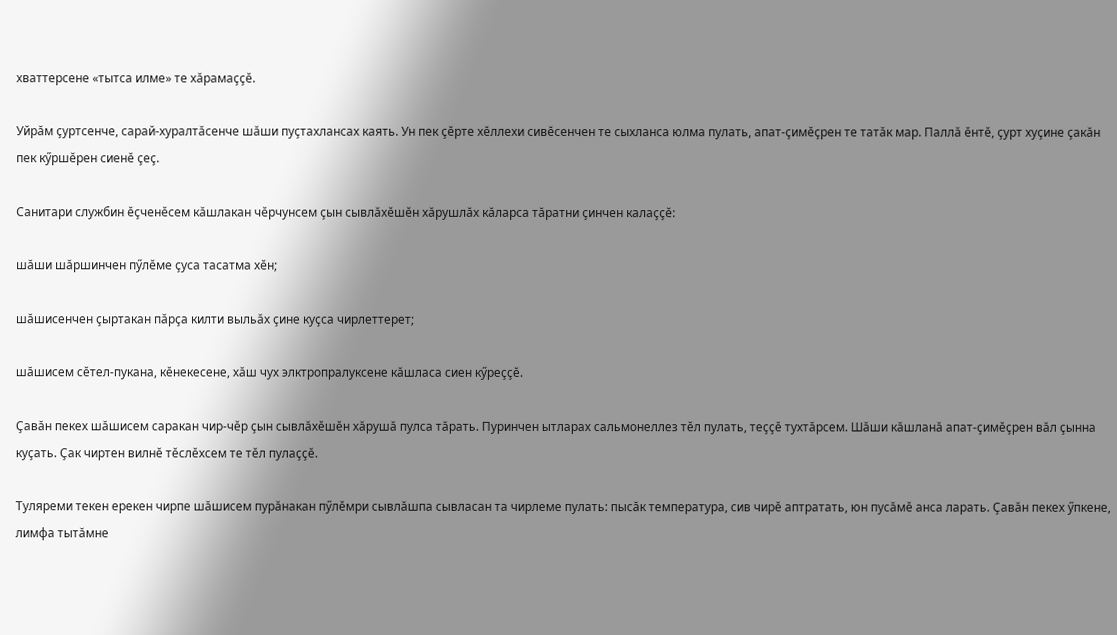хваттерсене «тытса илме» те хăрамаççӗ.

Уйрăм çуртсенче, сарай-хуралтăсенче шăши пуçтахлансах каять. Ун пек çӗрте хӗллехи сивӗсенчен те сыхланса юлма пулать, апат-çимӗçрен те татăк мар. Паллă ӗнтӗ, çурт хуçине çакăн пек кӳршӗрен сиенӗ çеç.

Санитари службин ӗçченӗсем кăшлакан чӗрчунсем çын сывлăхӗшӗн хăрушлăх кăларса тăратни çинчен калаççӗ:

шăши шăршинчен пӳлӗме çуса тасатма хӗн;

шăшисенчен çыртакан пăрçа килти выльăх çине куçса чирлеттерет;

шăшисем сӗтел-пукана, кӗнекесене, хăш чух элктропралуксене кăшласа сиен кӳреççӗ.

Çавăн пекех шăшисем саракан чир-чӗр çын сывлăхӗшӗн хăрушă пулса тăрать. Пуринчен ытларах сальмонеллез тӗл пулать, теççӗ тухтăрсем. Шăши кăшланă апат-çимӗçрен вăл çынна куçать. Çак чиртен вилнӗ тӗслӗхсем те тӗл пулаççӗ.

Туляреми текен ерекен чирпе шăшисем пурăнакан пӳлӗмри сывлăшпа сывласан та чирлеме пулать: пысăк температура, сив чирӗ аптратать, юн пусăмӗ анса ларать. Çавăн пекех ӳпкене, лимфа тытăмне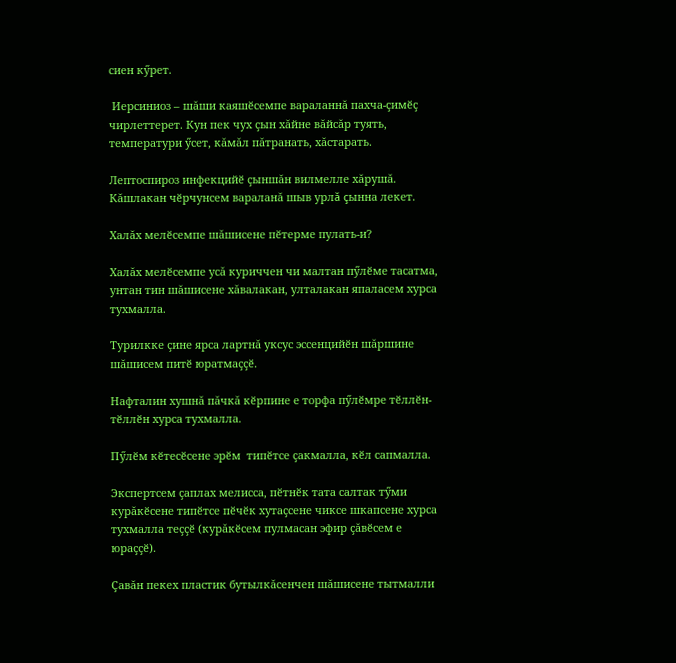сиен кӳрет.

 Иерсиниоз – шăши каяшӗсемпе вараланнă пахча-çимӗç чирлеттерет. Кун пек чух çын хăйне вăйсăр туять, температури ӳсет, кăмăл пăтранать, хăстарать.

Лептоспироз инфекцийӗ çыншăн вилмелле хăрушă. Кăшлакан чӗрчунсем вараланă шыв урлă çынна лекет.

Халăх мелӗсемпе шăшисене пӗтерме пулать-и?

Халăх мелӗсемпе усă куриччен чи малтан пӳлӗме тасатма, унтан тин шăшисене хăвалакан, улталакан япаласем хурса тухмалла.

Турилкке çине ярса лартнă уксус эссенцийӗн шăршине шăшисем питӗ юратмаççӗ.

Нафталин хушнă пăчкă кӗрпине е торфа пӳлӗмре тӗллӗн-тӗллӗн хурса тухмалла.

Пӳлӗм кӗтесӗсене эрӗм  типӗтсе çакмалла, кӗл сапмалла.

Экспертсем çаплах мелисса, пӗтнӗк тата салтак тӳми курăкӗсене типӗтсе пӗчӗк хутаçсене чиксе шкапсене хурса тухмалла теççӗ (курăкӗсем пулмасан эфир çăвӗсем е юраççӗ).

Çавăн пекех пластик бутылкăсенчен шăшисене тытмалли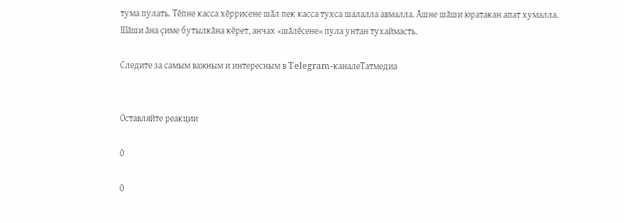тума пулать. Тӗпне касса хӗррисене шăл пек касса тухса шалалла авмалла. Ăшне шăши юратакан апат хумалла. Шăши ăна çиме бутылкăна кӗрет, анчах «шăлӗсене» пула унтан тухаймасть.

Следите за самым важным и интересным в Telegram-каналеТатмедиа


Оставляйте реакции

0

0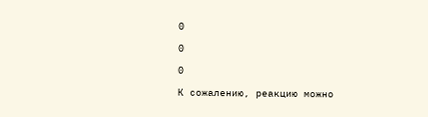0

0

0

К сожалению, реакцию можно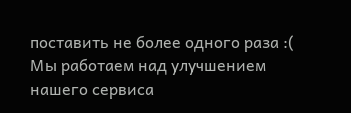поставить не более одного раза :(
Мы работаем над улучшением нашего сервиса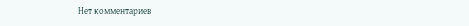Нет комментариев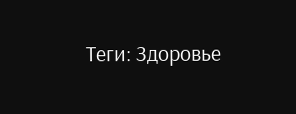Теги: Здоровье